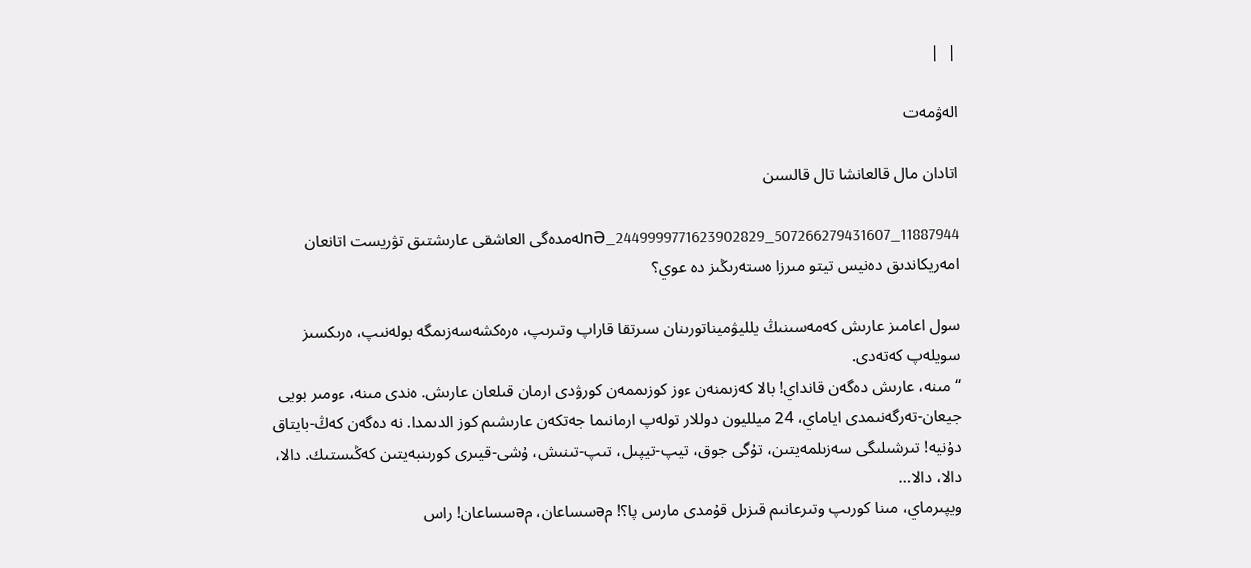|  |

الەۋمەت

اتادان مال قالعانشا تال قالسىن

11887944_507266279431607_2449999771623902829_nƏلەمدەگى العاشقى عارىشتىق تۋريست اتانعان امەريكاندىق دەنيس تيتو مىرزا ەستەرىڭىز دە عوي؟

سول اعامىز عارىش كەمەسىنىڭ يلليۋميناتورىنان سىرتقا قاراپ وتىرىپ، ەرەكشەسەزىمگە بولەنىپ، ەرىكسىز سويلەپ كەتەدى.
“مىنە، عارىش دەگەن قانداي! بالا كەزىمنەن ءوز كوزىممەن كورۋدى ارمان قىلعان عارىش. ەندى مىنە، ءومىر بويى جيعان-تەرگەنىمدى اياماي، 24 ميلليون دوللار تولەپ ارمانىما جەتكەن عارىشىم كوز الدىمدا. نە دەگەن كەڭ-بايتاق دۇنيە! تىرشىلىگى سەزىلمەيتىن، تۇگى جوق، تيپ-تيپىل، تىپ-تىنىش، ۇشى-قيىرى كورىنبەيتىن كەڭىستىك. دالا، دالا، دالا…
ويپىرماي، مىنا كورىپ وتىرعانىم قىزىل قۇمدى مارس پا؟! مəسساعان، مəسساعان! راس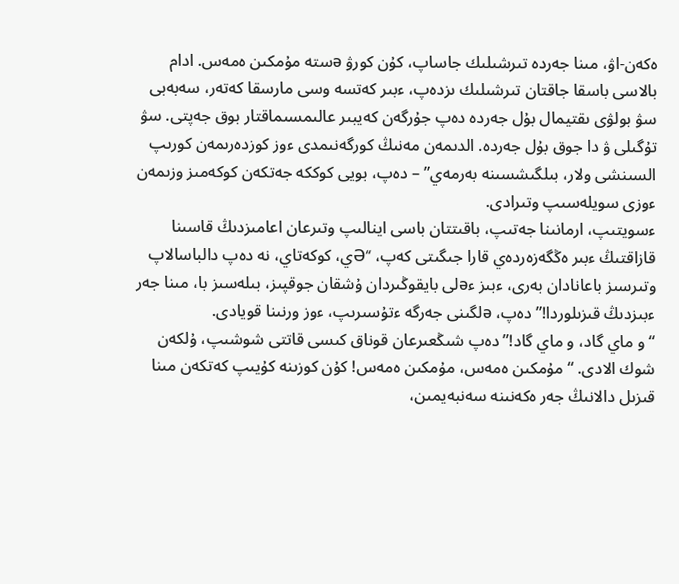ەكەن-اۋ، مىنا جەردە تىرشىلىك جاساپ، كۇن كورۋ əستە مۇمكىن ەمەس. ادام بالاسى باسقا جاقتان تىرشىلىك ىزدەپ، ءبىر كەتسە وسى مارسقا كەتەر، سەبەبى سۋ بولۋى ىقتيمال بۇل جەردە دەپ جۇرگەن كەيبىر عالىمسىماقتار بوق جەپتى. سۋ تۇگىلى ۋ دا جوق بۇل جەردە. الدىمەن مەنىڭ كورگەنىمدى ءوز كوزدەرىمەن كورىپ السىنشى ولار، بىلگىشسىنە بەرمەي” – دەپ، بويى كوككە جەتكەن كوكەمىز وزىمەن ءوزى سويلەسىپ وتىرادى.
ءسويتىپ، ارمانىنا جەتىپ، باقىتتان باسى اينالىپ وتىرعان اعامىزدىڭ قاسىنا قازاقتىڭ ءبىر ەڭگەزەردەي قارا جىگىتى كەپ، “Əي، كوكەتاي، نە دەپ دالباسالاپ وتىرسىز باعانادان بەرى، ءبىز ءəلى بايقوڭىردان ۇشقان جوقپىز، بىلەسىز با، مىنا جەر ءبىزدىڭ قىزىلوردا!” دەپ، əلگىنى جەرگە ءتۇسىرىپ، ءوز ورنىنا قويادى.
“و ماي گاد، و ماي گاد!” دەپ شىڭعىرعان قوناق كىسى قاتتى شوشىپ، ۇلكەن شوك الادى. “مۇمكىن ەمەس، مۇمكىن ەمەس! كۇن كوزىنە كۇيىپ كەتكەن مىنا قىزىل دالانىڭ جەر ەكەنىنە سەنبەيمىن،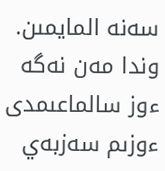سەنە المايمىن. وندا مەن نەگە ءوز سالماعىمدى ءوزىم سەزبەي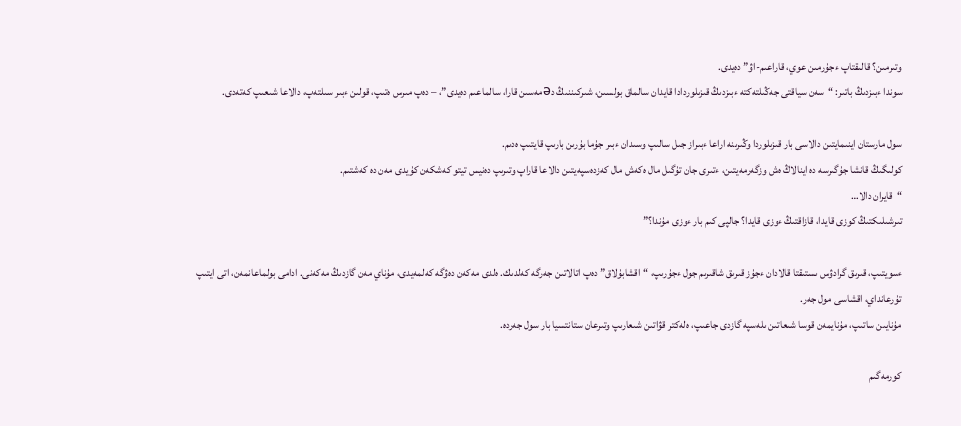وتىرمىن؟ قالىقتاپ ءجۇرمىن عوي، قاراعىم-اۋ” دەيدى.
سوندا ءبىزدىڭ باتىر: “سەن سياقتى جەڭىلتەكتە ءبىزدىڭ قىزىلوردادا قايدان سالماق بولسىن، شىركىننىڭ دəمەسىن قارا، سالماعىم دەيدى”، – دەپ مىرس ەتىپ، قولىن ءبىر سىلتەپ، دالاعا شىعىپ كەتەدى.

سول مارستان اينىمايتىن دالاسى بار قىزىلوردا وڭىرىنە اراعا ءبىراز جىل سالىپ وسىدان ءبىر جۇما بۇرىن بارىپ قايتىپ ەدىم.
كولىگىڭ قانشا جۇگىرسە دە اينالاڭ ەش وزگەرمەيتىن، ءتىرى جان تۇگىل مال ەكەش مال كەزدەسپەيتىن دالاعا قاراپ وتىرىپ دەنيس تيتو كەشكەن كۇيدى مەن دە كەشتىم.
“قايران دالا…
تىرشىلىكتىڭ كوزى قايدا، قازاقتىڭ ءوزى قايدا؟ جالپى كىم بار ءوزى مۇندا؟”

ءسويتىپ، قىرىق گرادۋس ىستىقتا قالادان ءجۇز قىرىق شاقىرىم جول ءجۇرىپ، “اقشابۇلاق” دەپ اتالاتىن جەرگە كەلدىك. ەلدى مەكەن دەۋگە كەلمەيدى، مۇناي مەن گازدىڭ مەكەنى. ادامى بولماعانمەن، اتى ايتىپ تۇرعانداي، اقشاسى مول جەر.
مۇنايىن ساتىپ، مۇنايمەن قوسا شىعاتىن ىلەسپە گازدى جاعىپ، ەلەكتر قۋاتىن شىعارىپ وتىرعان ستانتسيا بار سول جەردە.

كورمەگىم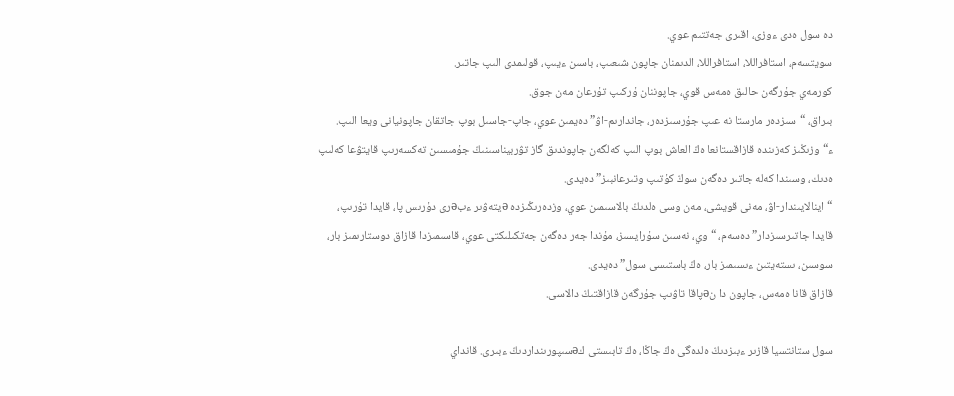دە سول ەدى ءوزى، اقىرى جەتتىم عوي.
سويتسەم، استافراللا، استافراللا، الدىمنان جاپون شىعىپ، باسىن ءيىپ، قولىمدى الىپ جاتىر.
كورمەي جۇرگەن حالىق ەمەس قوي، جاپوننان ۇركىپ تۇرعان مەن جوق.
بىراق، “سىزدەر مارستا نە عىپ جۇرسىزدەر، جاندارىم-اۋ” دەيمىن عوي، جاپ-جاسىل بوپ جاتقان جاپونيانى ويعا الىپ.
ء“وزىڭىز كەزىندە قازاقستانعا ەڭ العاش بوپ الىپ كەلگەن جاپوندىق گاز تۋربيناسىنىڭ جۇمىسىن تەكسەرىپ قايتۋعا كەلىپ ەدىك، وسىندا كەلە جاتىر دەگەن سوڭ كۇتىپ وتىرعانبىز” دەيدى.
“اينالايىندار-اۋ، مەنى قويشى، مەن وسى ەلدىڭ بالاسىمىن عوي، وزدەرىڭىزدە əيتەۋىر ءبəرى دۇرىس پا، قايدا تۇرىپ، قايدا جاتىرسىزدار” دەسەم، “وي، نەسىن سۇرايسىز، مۇندا جەر دەگەن جەتكىلىكتى عوي، قاسىمىزدا قازاق دوستارىمىز بار، سوسىن، ىستەيتىن ءىسىمىز بار، ەڭ باستىسى سول” دەيدى.
قازاق قانا ەمەس، جاپون دا نəپاقا تاۋىپ جۇرگەن قازاقتىڭ دالاسى.

سول ستانتسيا قازىر ءبىزدىڭ ەلدەگى ەڭ جاڭا، ەڭ تابىستى كəسىپورىنداردىڭ ءبىرى. قانداي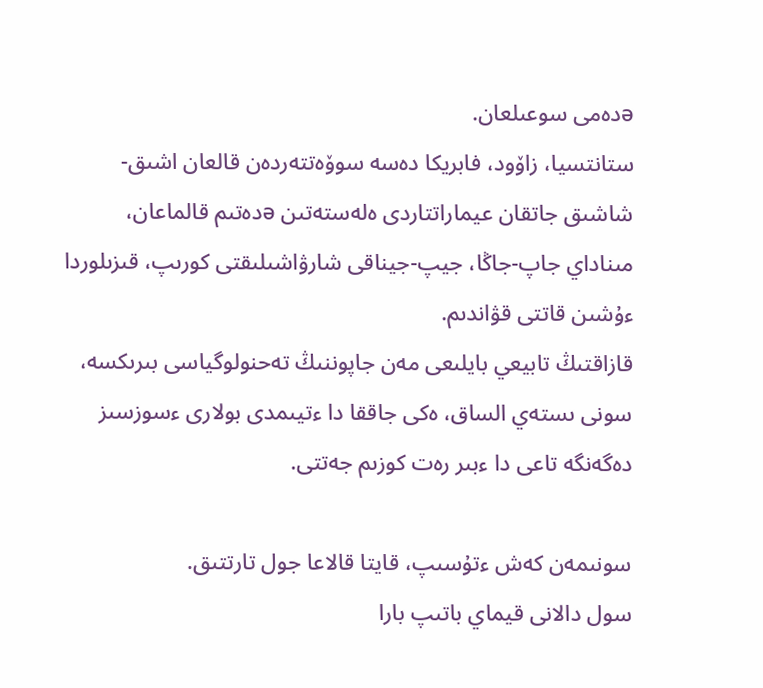əدەمى سوعىلعان.
ستانتسيا، زاۆود، فابريكا دەسە سوۆەتتەردەن قالعان اشىق-شاشىق جاتقان عيماراتتاردى ەلەستەتىن əدەتىم قالماعان، مىناداي جاپ-جاڭا، جيپ-جيناقى شارۋاشىلىقتى كورىپ، قىزىلوردا ءۇشىن قاتتى قۋاندىم.
قازاقتىڭ تابيعي بايلىعى مەن جاپوننىڭ تەحنولوگياسى بىرىكسە، سونى ىستەي الساق، ەكى جاققا دا ءتيىمدى بولارى ءسوزسىز دەگەنگە تاعى دا ءبىر رەت كوزىم جەتتى.

سونىمەن كەش ءتۇسىپ، قايتا قالاعا جول تارتتىق.
سول دالانى قيماي باتىپ بارا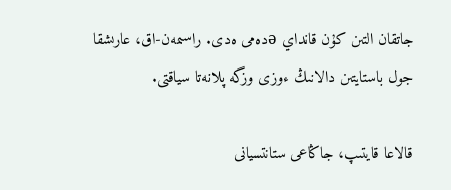جاتقان التىن كۇن قانداي əدەمى ەدى. راسىمەن-اق، عارىشقا جول باستايتىن دالانىڭ ءوزى وزگە پلانەتا سياقتى.

قالاعا قايتىپ، جاڭاعى ستانتسيانى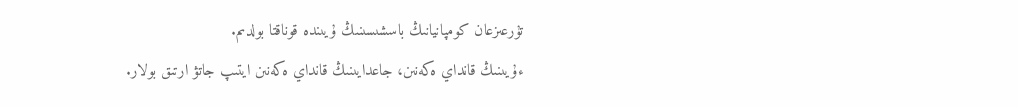تۇرعىزعان كومپانيانىڭ باسشىسىنىڭ ۇيىندە قوناقتا بولدىم.
ءۇيىنىڭ قانداي ەكەنىن، جاعدايىنىڭ قانداي ەكەنىن ايتىپ جاتۋ ارتىق بولار.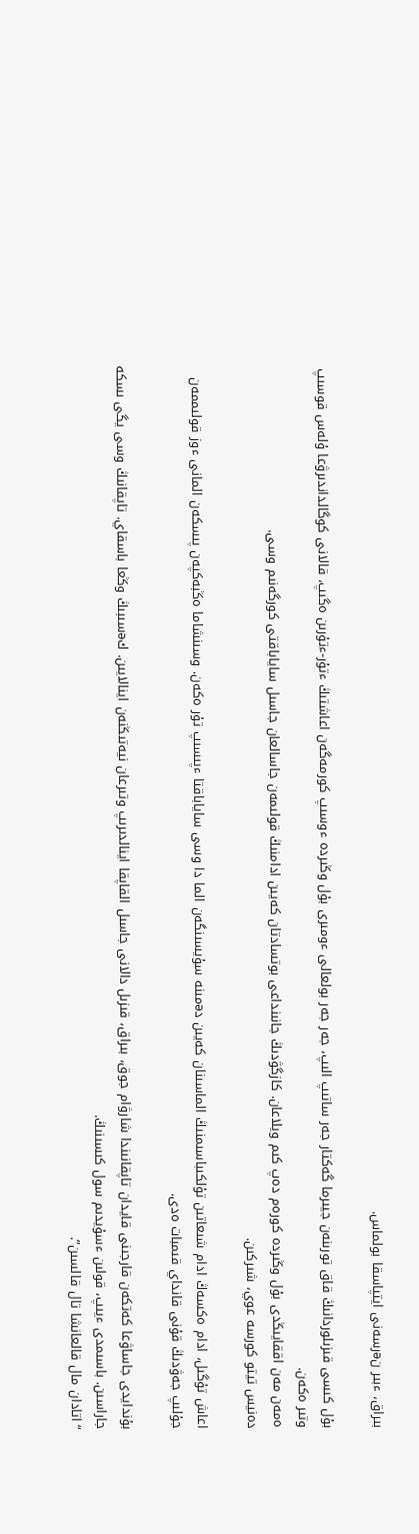بىراق، ءبىر نəرسەنى ايتپاسقا بولماس.

بۇل كىسى قىزىلوردانىڭ قاق تورىنەن جيىرما گەكتار جەر ساتىپ الىپ، جەر جەر بولعالى ءومىرى بۇل وڭىردە ءوسىپ كورمەگەن اعاشتىڭ ءتۇر-ءتۇرىن ەگىپ، قالانى كوگالداندىرۋعا ۇلەس قوسىپ وتىر ەكەن.
ەمەن مەن اققايىڭدى بۇل وڭىردە كورەم دەپ كىم ويلاعان. كازگۋدىڭ جانىنداعى بوتسادتان كەيىن ادامنىڭ قولىمەن جاسالعان جاسىل ساياباقتى كورگەنىم وسى.
دەنيس تيتو كورسە عوي، شىركىن.

اعاش تۇگىل، ادام ەكسەڭ ادام شىعاتىن تۇلكىباسىمنىڭ الماسىنان كەيىن دəمىنە سۇيسىنگەن الما دا وسى ساياباقتا ءپىسىپ تۇر ەكەن. وسىنشاما ەڭبەكپەن پىسكەن المانى ءوز قولىممەن جۇلىپ جەۋدىڭ قۇنى قانداي قىمبات ەدى.

بۇندايدى جاساۋعا كەتكەن قارجىنى قايدان تاپقانىندا شارۋام جوق، بىراق، قىزىل دالانى جاسىل القاپقا اينالدىرىپ وتىرعان نيەتىڭنەن اينالايىن. كəسىبىڭ وڭعا باسقاي. تاپقانىڭ وسى يگى ىسكە جاراسىن. باسىمدى ءيىپ، قولىن ءسۇيدىم سول كىسىنىڭ.
“اتادان مال قالعانشا تال قالسىن”.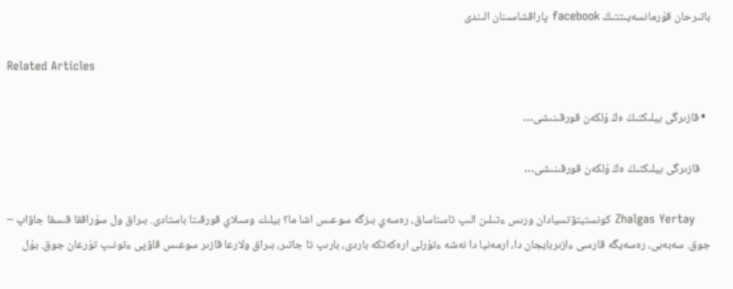باتىرحان قۇرمانسەيىتتىڭ facebook پاراقشاسىنان الىندى

Related Articles

  • قازىرگى بيلىكتىڭ ەڭ ۇلكەن قورقىنىشى…

    قازىرگى بيلىكتىڭ ەڭ ۇلكەن قورقىنىشى…

    Zhalgas Yertay كونستيتۋتسيادان ورىس ءتىلىن الىپ تاستاساق، رەسەي بىزگە سوعىس اشا ما؟ بيلىك وسىلاي قورقىتا باستادى. بىراق ول سۇراققا قىسقا جاۋاپ – جوق. سەبەبى، رەسەيگە قارسى ءازىربايجان دا، ارمەنيا دا نەشە ءتۇرلى ارەكەتكە باردى، بارىپ تا جاتىر، بىراق ولارعا قازىر سوعىس قاۋپى ءتونىپ تۇرعان جوق. بۇل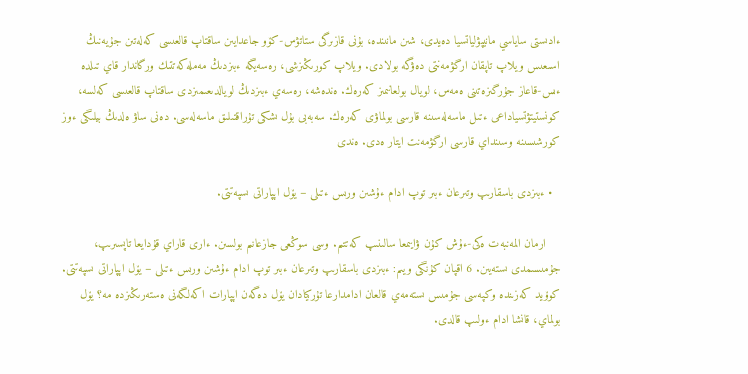ءادىستى ساياسي مانيپۋلياتسيا دەيدى، شىن مانىندە، بۇنى قازىرگى ستاتۋس-كۆو جاعدايىن ساقتاپ قالعىسى كەلەتىن جۇيەنىڭ اسىعىس ويلاپ تاپقان ارگۋمەنتى دەۋگە بولادى. ويلاپ كورىڭىزشى، رەسەيگە ءبىزدىڭ مەملەكەتتىك ورگاندار قاي تىلدە ءىس-قاعاز جۇرگىزەتىنى ەمەس، لويال بولعانىمىز كەرەك. ەندەشە، رەسەي ءبىزدىڭ لويالدىعىمىزدى ساقتاپ قالعىسى كەلسە، كونستيتۋتسياداعى ءتىل ماسەلەسىنە قارسى بولماۋى كەرەك. سەبەبى بۇل ىشكى تۇراقتىلىق ماسەلەسى. دەنى ساۋ ەلدىڭ بيلىگى ءوز كورشىسىنە وسىنداي قارسى ارگۋمەنت ايتار ەدى. ەندى

  • ءبىزدى باسقارىپ وتىرعان ءبىر توپ ادام ءۇشىن ورىس ءتىلى – يۆل اپپاراتى ىسپەتتى.

    ارمان المەنبەت ەكى-ءۇش كۇن ۋايىمعا سالىنىپ كەتتىم. وسى سوڭعى جازعانىم بولسىن. ءارى قاراي قۇدايعا تاپسىرىپ، جۇمىسىمدى ىستەيىن. 6 اقپان كۇنگى ويىم: ءبىزدى باسقارىپ وتىرعان ءبىر توپ ادام ءۇشىن ورىس ءتىلى – يۆل اپپاراتى ىسپەتتى. كوۆيد كەزىندە وكپەسى جۇمىس ىستەمەي قالعان ادامدارعا تۇركيادان يۆل دەگەن اپپارات اكەلگەنى ەستەرىڭىزدە مە؟ يۆل بولماي، قانشا ادام ءولىپ قالدى.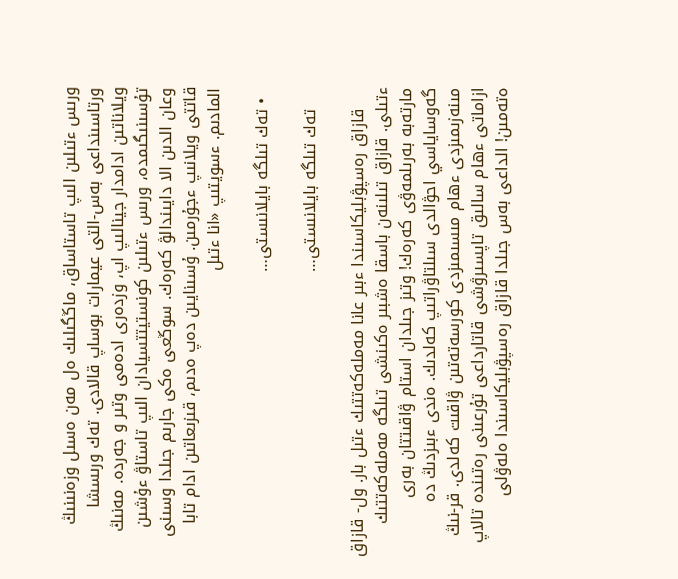ورىس ءتىلىن الىپ تاستاساق، ماڭگىلىك ەل مەن ەسىل وزەنىنىڭ ورتاسىنداعى بەس-التى عيمارات بوساپ قالادى. تەك ورىسشا ويلاناتىن ادامدار جينالىپ اپ، وزدەرى ادەمى وتىر و جەردە. مەنىڭ تۇسىنىگىمدە، ورىس ءتىلىن كونستيتتسيادان الىپ تاستاۋ ءۇشىن وعان الدىن الا دايىندالۋ كەرەك. سوڭعى ەكى جارىم جىلدا وسىنى قاتتى ويلانىپ ءجۇرمىن. ۇسىنايىن دەپ ەدىم، قىزىعاتىن ادام تابا المادىم. ءسويتىپ «انا ءتىل

  • تەك تىلگە بايلانىستى…

    تەك تىلگە بايلانىستى…

    قازاق رەسپۋبليكاسىندا ءبىر عانا مەملەكەتتىك ءتىل بار. ول- قازاق ءتىلى. قازاق تىلىنەن باسقا ەشبىر ەكىنشى تىلگە مەملەكەتتىك مارتەبە بەرىلمەۋى كەرەك! وتىز جىلدان استام ۋاقىتتان بەرى گەوساياسي احۋالدى سىلتاۋراتىپ كەلدىك. ەندى ءبىزدىڭ دە مىنەزىمىزدى ءھام مىسىمىزدى كورسەتەتىن ۋاقىت كەلدى. قر-نىڭ ازاماتى ءھام سالىق تاپسىرۋشى قاتارداعى تۇرعىنى رەتىندە تالاپ ەتەمىن! الداعى بەس جىلدا قازاق رەسپۋبليكاسىندا ەلەۋلى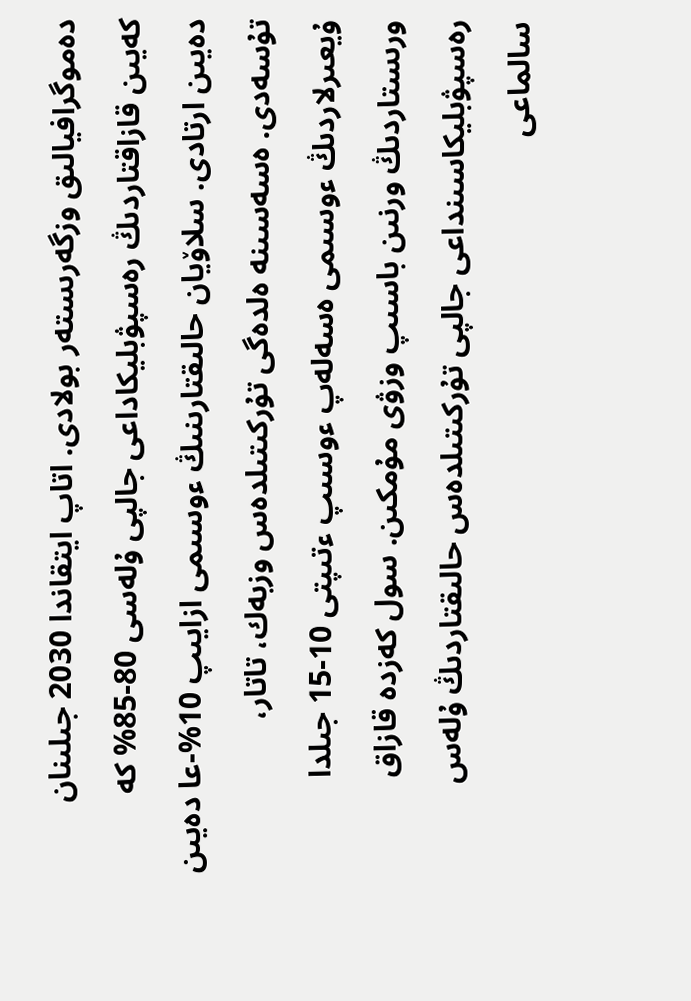دەموگرافيالىق وزگەرىستەر بولادى. اتاپ ايتقاندا 2030 جىلىنان كەيىن قازاقتاردىڭ رەسپۋبليكاداعى جالپى ۇلەسى 80-85% كە دەيىن ارتادى. سلاۆيان حالىقتارىنىڭ ءوسىمى ازايىپ 10%-عا دەيىن تۇسەدى. ەسەسىنە ەلدەگى تۇركىتىلدەس وزبەك، تاتار، ۇيعىرلاردىڭ ءوسىمى ەسەلەپ ءوسىپ ءتىپتى 10-15 جىلدا ورىستاردىڭ ورنىن باسىپ وزۋى مۇمكىن. سول كەزدە قازاق رەسپۋبليكاسىنداعى جالپى تۇركىتىلدەس حالىقتاردىڭ ۇلەس سالماعى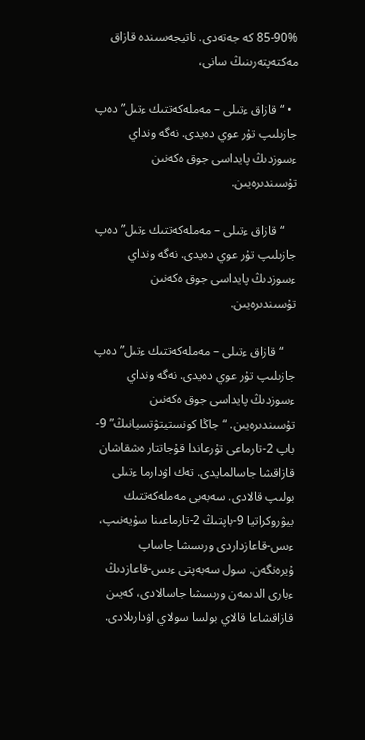85-90% كە جەتەدى. ناتيجەسىندە قازاق مەكتەپتەرىنىڭ سانى،

  • “قازاق ءتىلى – مەملەكەتتىك ءتىل” دەپ جازىلىپ تۇر عوي دەيدى. نەگە ونداي ءسوزدىڭ پايداسى جوق ەكەنىن تۇسىندىرەيىن.

    “قازاق ءتىلى – مەملەكەتتىك ءتىل” دەپ جازىلىپ تۇر عوي دەيدى. نەگە ونداي ءسوزدىڭ پايداسى جوق ەكەنىن تۇسىندىرەيىن.

    “قازاق ءتىلى – مەملەكەتتىك ءتىل” دەپ جازىلىپ تۇر عوي دەيدى. نەگە ونداي ءسوزدىڭ پايداسى جوق ەكەنىن تۇسىندىرەيىن. “جاڭا كونستيتۋتسيانىڭ” 9-باپ 2-تارماعى تۇرعاندا قۇجاتتار ەشقاشان قازاقشا جاسالمايدى. تەك اۋدارما ءتىلى بولىپ قالادى. سەبەبى مەملەكەتتىك بيۋروكراتيا 9-باپتىڭ 2-تارماعىنا سۇيەنىپ، ءىس-قاعازداردى ورىسشا جاساپ ۇيرەنگەن. سول سەبەپتى ءىس-قاعازدىڭ ءبارى الدىمەن ورىسشا جاسالادى، كەيىن قازاقشاعا قالاي بولسا سولاي اۋدارىلادى.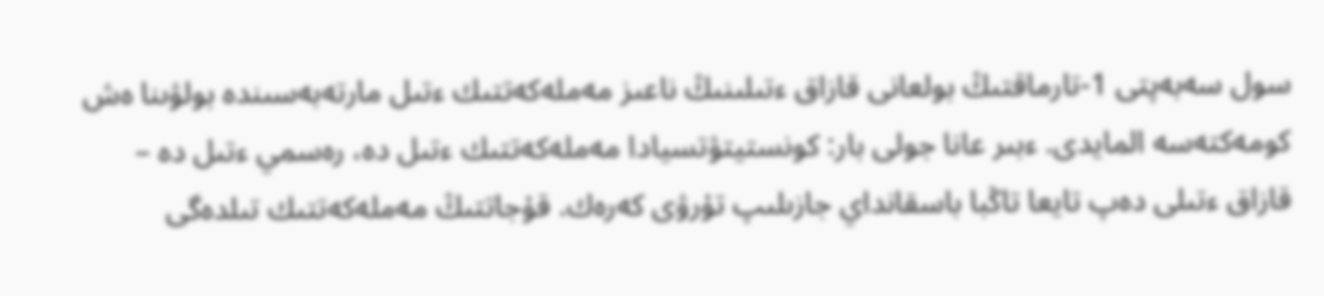سول سەبەپتى 1-تارماقتىڭ بولعانى قازاق ءتىلىنىڭ ناعىز مەملەكەتتىك ءتىل مارتەبەسىندە بولۋىنا ەش كومەكتەسە المايدى. ءبىر عانا جولى بار: كونستيتۋتسيادا مەملەكەتتىك ءتىل دە، رەسمي ءتىل دە – قازاق ءتىلى دەپ تايعا تاڭبا باسقانداي جازىلىپ تۇرۋى كەرەك. قۇجاتتىڭ مەملەكەتتىك تىلدەگى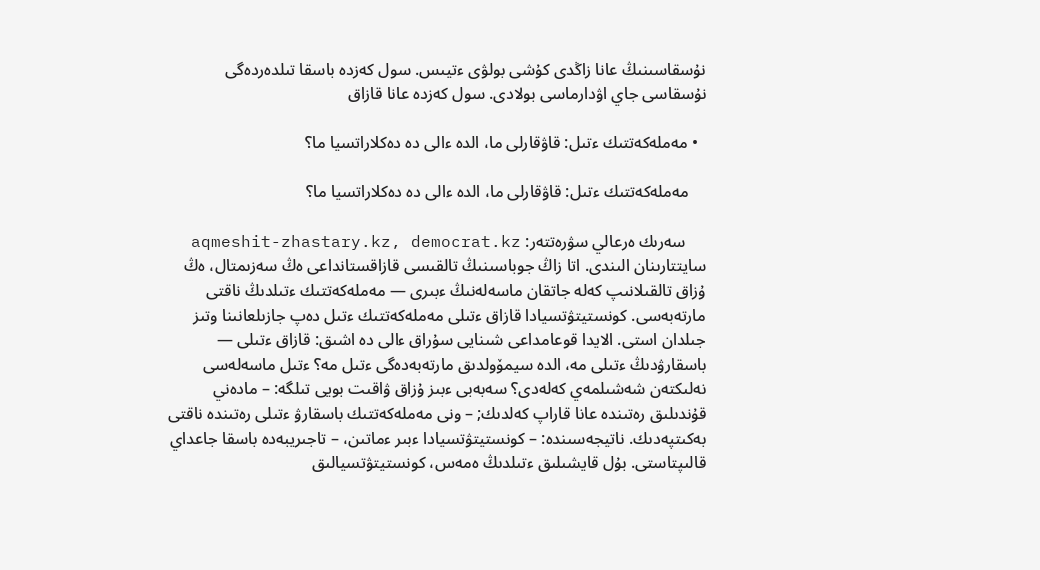نۇسقاسىنىڭ عانا زاڭدى كۇشى بولۋى ءتيىس. سول كەزدە باسقا تىلدەردەگى نۇسقاسى جاي اۋدارماسى بولادى. سول كەزدە عانا قازاق

  • مەملەكەتتىك ءتىل: قاۋقارلى ما، الدە ءالى دە دەكلاراتسيا ما؟

    مەملەكەتتىك ءتىل: قاۋقارلى ما، الدە ءالى دە دەكلاراتسيا ما؟

     سەرىك ەرعالي سۋرەتتەر: aqmeshit-zhastary.kz, democrat.kz سايتتارىنان الىندى. اتا زاڭ جوباسىنىڭ تالقىسى قازاقستانداعى ەڭ سەزىمتال، ەڭ ۇزاق تالقىلانىپ كەلە جاتقان ماسەلەنىڭ ءبىرى — مەملەكەتتىك ءتىلدىڭ ناقتى مارتەبەسى. كونستيتۋتسيادا قازاق ءتىلى مەملەكەتتىك ءتىل دەپ جازىلعانىنا وتىز جىلدان استى. الايدا قوعامداعى شىنايى سۇراق ءالى دە اشىق: قازاق ءتىلى — باسقارۋدىڭ ءتىلى مە، الدە سيمۆولدىق مارتەبەدەگى ءتىل مە؟ ءتىل ماسەلەسى نەلىكتەن شەشىلمەي كەلەدى؟ سەبەبى ءبىز ۇزاق ۋاقىت بويى تىلگە: – مادەني قۇندىلىق رەتىندە عانا قاراپ كەلدىك; – ونى مەملەكەتتىك باسقارۋ ءتىلى رەتىندە ناقتى بەكىتپەدىك. ناتيجەسىندە: – كونستيتۋتسيادا ءبىر ءماتىن، – تاجىريبەدە باسقا جاعداي قالىپتاستى. بۇل قايشىلىق ءتىلدىڭ ەمەس، كونستيتۋتسيالىق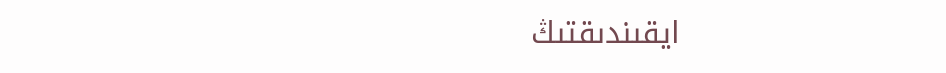ايقىندىقتىڭ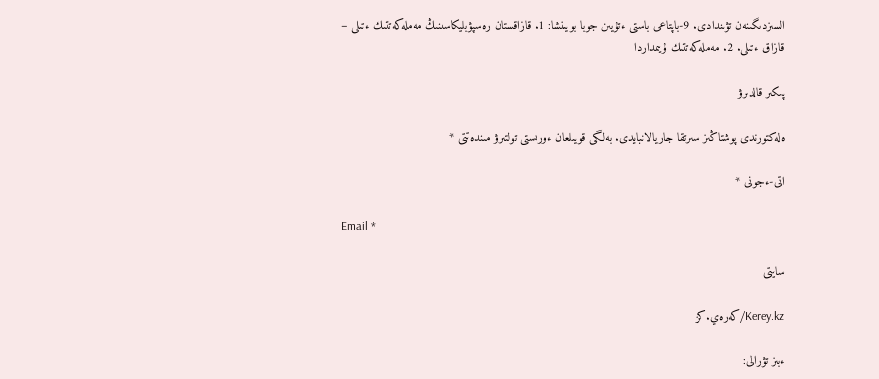السىزدىگىنەن تۋىندادى. 9-باپتاعى باستى ءتۇيىن جوبا بويىنشا: 1. قازاقستان رەسپۋبليكاسىنىڭ مەملەكەتتىك ءتىلى – قازاق ءتىلى. 2. مەملەكەتتىك ۇيىمداردا

پىكىر قالدىرۋ

ەلەكتورندى پوشتاڭىز سىرتقا جاريالانبايدى. بەلگى قويىلعان ءورىستى تولتىرۋ مىندەتتى *

اتى-ءجونى *

Email *

سايتى

Kerey.kz/كەرەي.كز

ءبىز تۋرالى: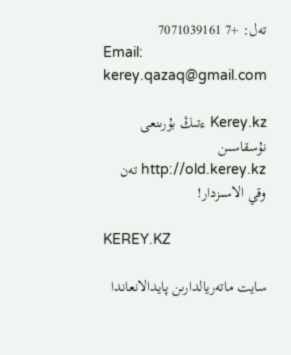تەل: +7 7071039161
Email: kerey.qazaq@gmail.com

Kerey.kz ءتىڭ بۇرىنعى نۇسقاسىن http://old.kerey.kz تەن وقي الاسىزدار!

KEREY.KZ

سايت ماتەريالدارىن پايدالانعاندا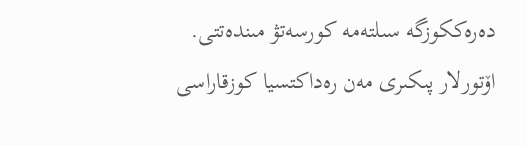دەرەككوزگە سىلتەمە كورسەتۋ مىندەتتى. اۆتورلار پىكىرى مەن رەداكتسيا كوزقاراسى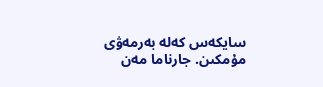سايكەس كەلە بەرمەۋى مۇمكىن. جارناما مەن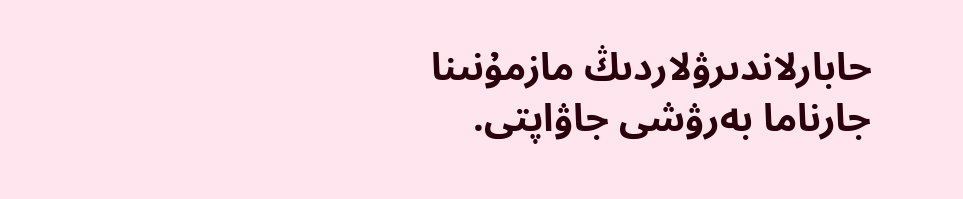حابارلاندىرۋلاردىڭ مازمۇنىنا جارناما بەرۋشى جاۋاپتى.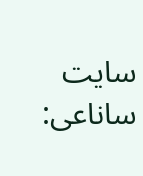سايت ساناعى: